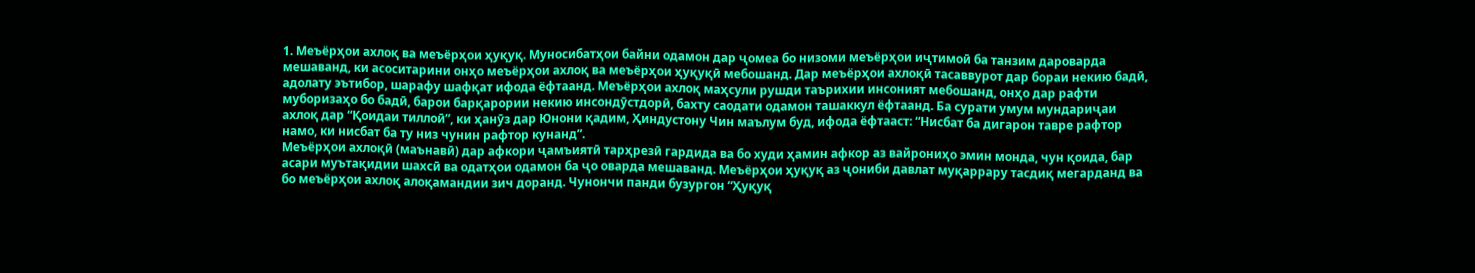1. Меъёрҳои ахлоқ ва меъёрҳои ҳуқуқ. Муносибатҳои байни одамон дар ҷомеа бо низоми меъёрҳои иҷтимоӣ ба танзим дароварда мешаванд, ки асоситарини онҳо меъёрҳои ахлоқ ва меъёрҳои ҳуқуқӣ мебошанд. Дар меъёрҳои ахлоқӣ тасаввурот дар бораи некию бадӣ, адолату эътибор, шарафу шафқат ифода ёфтаанд. Меъёрҳои ахлоқ маҳсули рушди таърихии инсоният мебошанд, онҳо дар рафти муборизаҳо бо бадӣ, барои барқарории некию инсондӯстдорӣ, бахту саодати одамон ташаккул ёфтаанд. Ба сурати умум мундариҷаи ахлоқ дар “Қоидаи тиллоӣ”, ки ҳанӯз дар Юнони қадим, Ҳиндустону Чин маълум буд, ифода ёфтааст: “Нисбат ба дигарон тавре рафтор намо, ки нисбат ба ту низ чунин рафтор кунанд”.
Меъёрҳои ахлоқӣ (маънавӣ) дар афкори ҷамъиятӣ тарҳрезӣ гардида ва бо худи ҳамин афкор аз вайрониҳо эмин монда, чун қоида, бар асари муътақидии шахсӣ ва одатҳои одамон ба ҷо оварда мешаванд. Меъёрҳои ҳуқуқ аз ҷониби давлат муқаррару тасдиқ мегарданд ва бо меъёрҳои ахлоқ алоқамандии зич доранд. Чунончи панди бузургон “Ҳуқуқ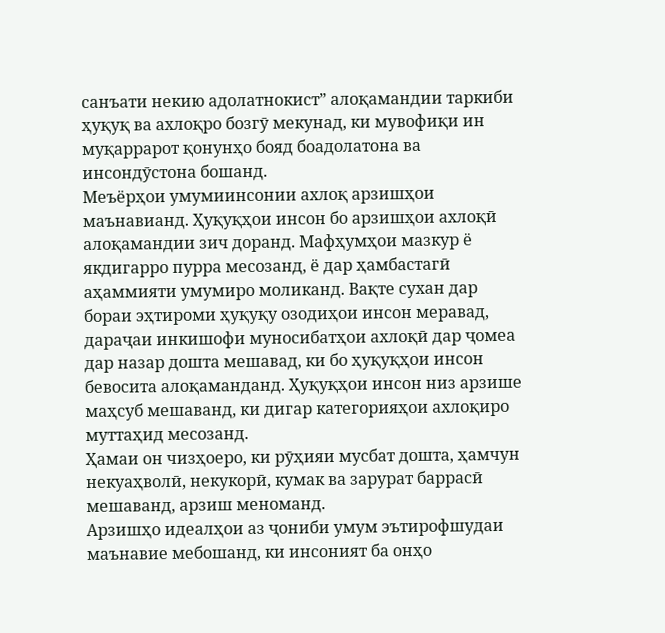санъати некию адолатнокист” алоқамандии таркиби ҳуқуқ ва ахлоқро бозгӯ мекунад, ки мувофиқи ин муқаррарот қонунҳо бояд боадолатона ва инсондӯстона бошанд.
Меъёрҳои умумиинсонии ахлоқ арзишҳои маънавианд. Ҳуқуқҳои инсон бо арзишҳои ахлоқӣ алоқамандии зич доранд. Мафҳумҳои мазкур ё якдигарро пурра месозанд, ё дар ҳамбастагӣ аҳаммияти умумиро моликанд. Вақте сухан дар бораи эҳтироми ҳуқуқу озодиҳои инсон меравад, дараҷаи инкишофи муносибатҳои ахлоқӣ дар ҷомеа дар назар дошта мешавад, ки бо ҳуқуқҳои инсон бевосита алоқаманданд. Ҳуқуқҳои инсон низ арзише маҳсуб мешаванд, ки дигар категорияҳои ахлоқиро муттаҳид месозанд.
Ҳамаи он чизҳоеро, ки рӯҳияи мусбат дошта, ҳамчун некуаҳволӣ, некукорӣ, кумак ва зарурат баррасӣ мешаванд, арзиш меноманд.
Арзишҳо идеалҳои аз ҷониби умум эътирофшудаи маънавие мебошанд, ки инсоният ба онҳо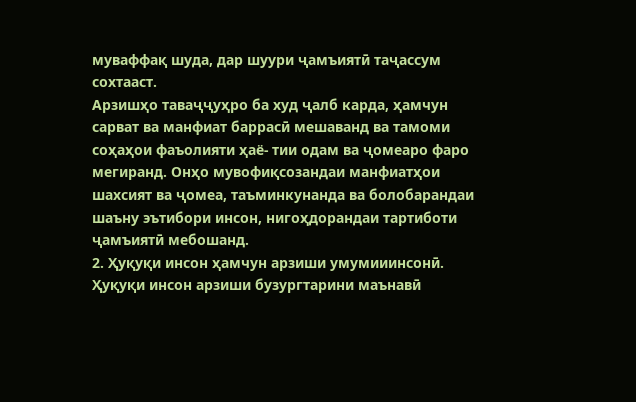муваффақ шуда, дар шуури ҷамъиятӣ таҷассум сохтааст.
Арзишҳо таваҷҷуҳро ба худ ҷалб карда, ҳамчун сарват ва манфиат баррасӣ мешаванд ва тамоми соҳаҳои фаъолияти ҳаё- тии одам ва ҷомеаро фаро мегиранд. Онҳо мувофиқсозандаи манфиатҳои шахсият ва ҷомеа, таъминкунанда ва болобарандаи шаъну эътибори инсон, нигоҳдорандаи тартиботи ҷамъиятӣ мебошанд.
2. Ҳуқуқи инсон ҳамчун арзиши умумииинсонӣ. Ҳуқуқи инсон арзиши бузургтарини маънавӣ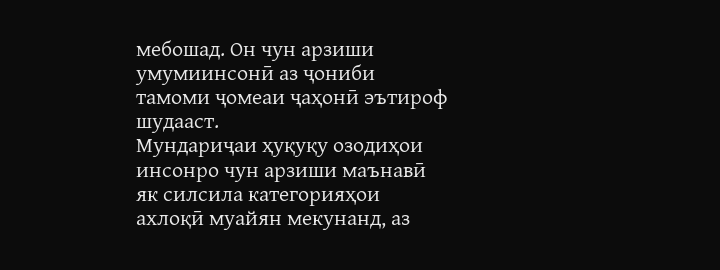мебошад. Он чун арзиши умумиинсонӣ аз ҷониби тамоми ҷомеаи ҷаҳонӣ эътироф шудааст.
Мундариҷаи ҳуқуқу озодиҳои инсонро чун арзиши маънавӣ як силсила категорияҳои ахлоқӣ муайян мекунанд, аз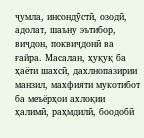ҷумла, инсондӯстӣ, озодӣ, адолат, шаъну эътибор, виҷдон, поквиҷдонӣ ва ғайра. Масалан, ҳуқуқ ба ҳаёти шахсӣ, дахлнопазирии манзил, махфияти мукотибот ба меъёрҳои ахлоқии ҳалимӣ, раҳмдилӣ, боодобӣ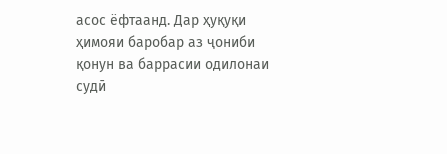асос ёфтаанд. Дар ҳуқуқи ҳимояи баробар аз ҷониби қонун ва баррасии одилонаи судӣ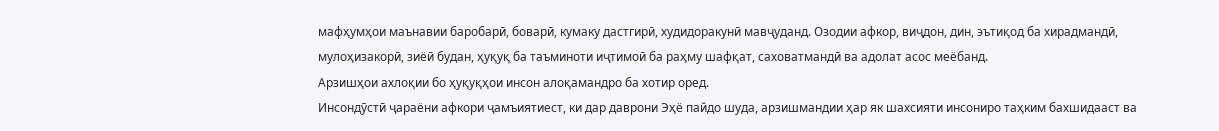мафҳумҳои маънавии баробарӣ, боварӣ, кумаку дастгирӣ, худидоракунӣ мавҷуданд. Озодии афкор, виҷдон, дин, эътиқод ба хирадмандӣ, мулоҳизакорӣ, зиёӣ будан, ҳуқуқ ба таъминоти иҷтимоӣ ба раҳму шафқат, саховатмандӣ ва адолат асос меёбанд.
Арзишҳои ахлоқии бо ҳуқуқҳои инсон алоқамандро ба хотир оред.
Инсондӯстӣ ҷараёни афкори ҷамъиятиест, ки дар даврони Эҳё пайдо шуда, арзишмандии ҳар як шахсияти инсониро таҳким бахшидааст ва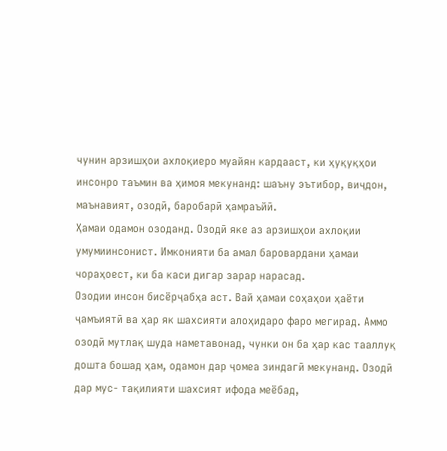чунин арзишҳои ахлоқиеро муайян кардааст, ки ҳуқуқҳои инсонро таъмин ва ҳимоя мекунанд: шаъну эътибор, виҷдон, маънавият, озодӣ, баробарӣ ҳамраъйӣ.
Ҳамаи одамон озоданд. Озодӣ яке аз арзишҳои ахлоқии умумиинсонист. Имконияти ба амал баровардани ҳамаи чораҳоест, ки ба каси дигар зарар нарасад.
Озодии инсон бисёрҷабҳа аст. Вай ҳамаи соҳаҳои ҳаёти ҷамъиятӣ ва ҳар як шахсияти алоҳидаро фаро мегирад. Аммо озодӣ мутлақ шуда наметавонад, чунки он ба ҳар кас тааллуқ дошта бошад ҳам, одамон дар ҷомеа зиндагӣ мекунанд. Озодӣ дар мус- тақилияти шахсият ифода меёбад,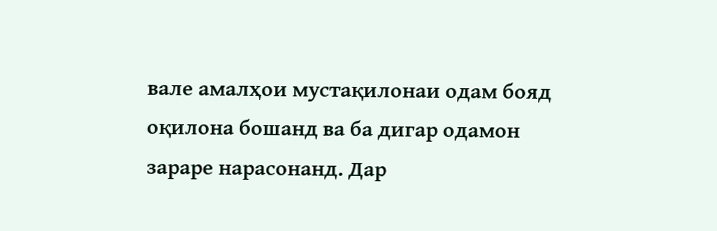вале амалҳои мустақилонаи одам бояд оқилона бошанд ва ба дигар одамон зараре нарасонанд. Дар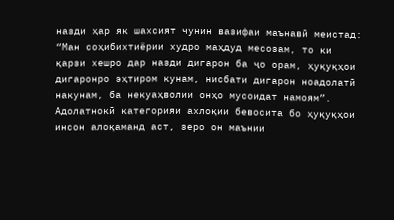назди ҳар як шахсият чунин вазифаи маънавӣ меистад: “Ман соҳибихтиёрии худро маҳдуд месозам, то ки қарзи хешро дар назди дигарон ба ҷо орам, ҳуқуқҳои дигаронро эҳтиром кунам, нисбати дигарон ноадолатӣ накунам, ба некуаҳволии онҳо мусоидат намоям”.
Адолатнокӣ категорияи ахлоқии бевосита бо ҳуқуқҳои инсон алоқаманд аст, зеро он маънии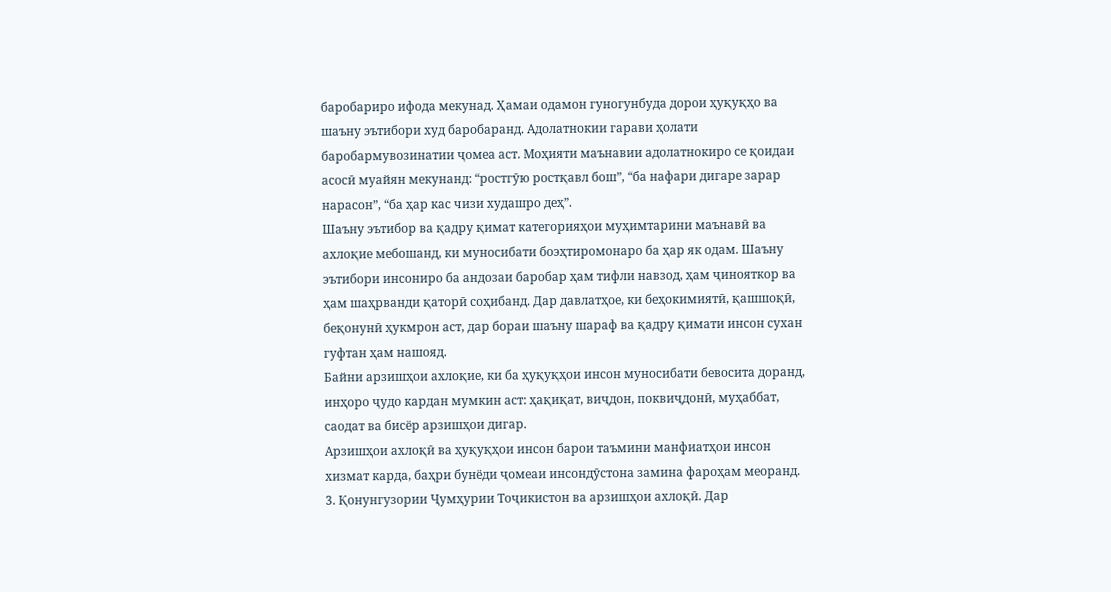баробариро ифода мекунад. Ҳамаи одамон гуногунбуда дорои ҳуқуқҳо ва шаъну эътибори худ баробаранд. Адолатнокии гарави ҳолати баробармувозинатии ҷомеа аст. Моҳияти маънавии адолатнокиро се қоидаи асосӣ муайян мекунанд: “ростгӯю ростқавл бош”, “ба нафари дигаре зарар нарасон”, “ба ҳар кас чизи худашро деҳ”.
Шаъну эътибор ва қадру қимат категорияҳои муҳимтарини маънавӣ ва ахлоқие мебошанд, ки муносибати боэҳтиромонаро ба ҳар як одам. Шаъну эътибори инсониро ба андозаи баробар ҳам тифли навзод, ҳам ҷинояткор ва ҳам шаҳрванди қаторӣ соҳибанд. Дар давлатҳое, ки беҳокимиятӣ, қашшоқӣ, беқонунӣ ҳукмрон аст, дар бораи шаъну шараф ва қадру қимати инсон сухан гуфтан ҳам нашояд.
Байни арзишҳои ахлоқие, ки ба ҳуқуқҳои инсон муносибати бевосита доранд, инҳоро ҷудо кардан мумкин аст: ҳақиқат, виҷдон, поквиҷдонӣ, муҳаббат, саодат ва бисёр арзишҳои дигар.
Арзишҳои ахлоқӣ ва ҳуқуқҳои инсон барои таъмини манфиатҳои инсон хизмат карда, баҳри бунёди ҷомеаи инсондӯстона замина фароҳам меоранд.
3. Қонунгузории Ҷумҳурии Тоҷикистон ва арзишҳои ахлоқӣ. Дар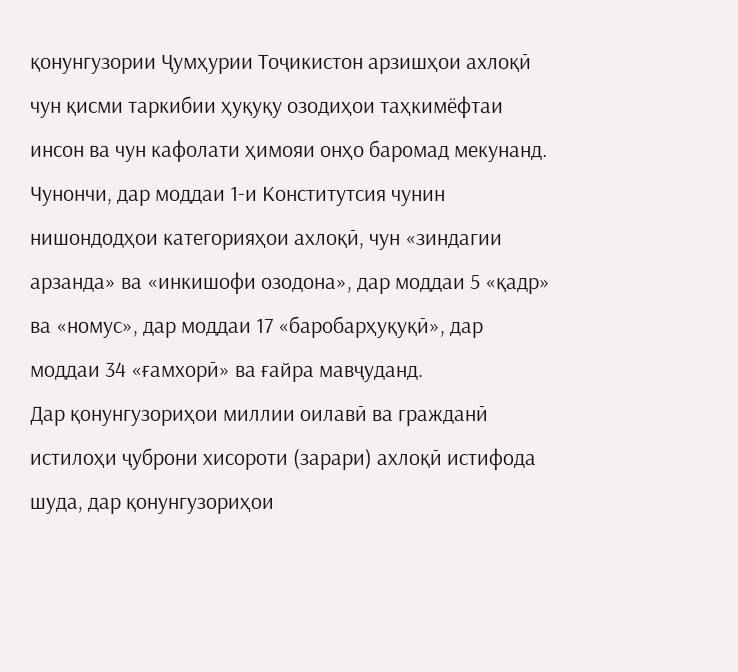қонунгузории Ҷумҳурии Тоҷикистон арзишҳои ахлоқӣ чун қисми таркибии ҳуқуқу озодиҳои таҳкимёфтаи инсон ва чун кафолати ҳимояи онҳо баромад мекунанд. Чунончи, дар моддаи 1-и Конститутсия чунин нишондодҳои категорияҳои ахлоқӣ, чун «зиндагии арзанда» ва «инкишофи озодона», дар моддаи 5 «қадр» ва «номус», дар моддаи 17 «баробарҳуқуқӣ», дар моддаи 34 «ғамхорӣ» ва ғайра мавҷуданд.
Дар қонунгузориҳои миллии оилавӣ ва гражданӣ истилоҳи ҷуброни хисороти (зарари) ахлоқӣ истифода шуда, дар қонунгузориҳои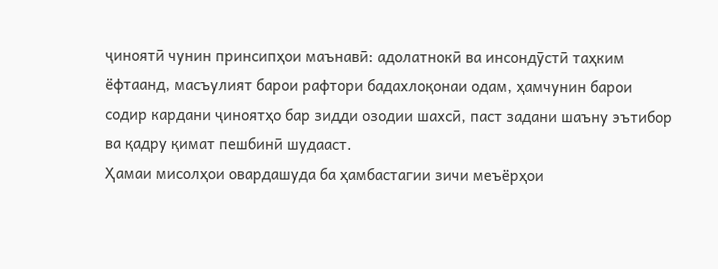ҷиноятӣ чунин принсипҳои маънавӣ: адолатнокӣ ва инсондӯстӣ таҳким ёфтаанд, масъулият барои рафтори бадахлоқонаи одам, ҳамчунин барои содир кардани ҷиноятҳо бар зидди озодии шахсӣ, паст задани шаъну эътибор ва қадру қимат пешбинӣ шудааст.
Ҳамаи мисолҳои овардашуда ба ҳамбастагии зичи меъёрҳои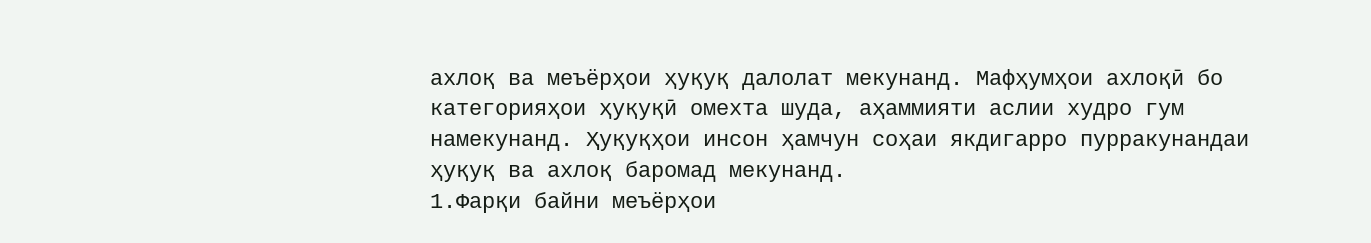ахлоқ ва меъёрҳои ҳуқуқ далолат мекунанд. Мафҳумҳои ахлоқӣ бо категорияҳои ҳуқуқӣ омехта шуда, аҳаммияти аслии худро гум намекунанд. Ҳуқуқҳои инсон ҳамчун соҳаи якдигарро пурракунандаи ҳуқуқ ва ахлоқ баромад мекунанд.
1.Фарқи байни меъёрҳои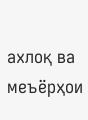ахлоқ ва меъёрҳои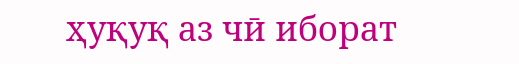ҳуқуқ аз чӣ иборат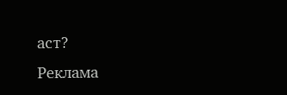аст?
Реклама